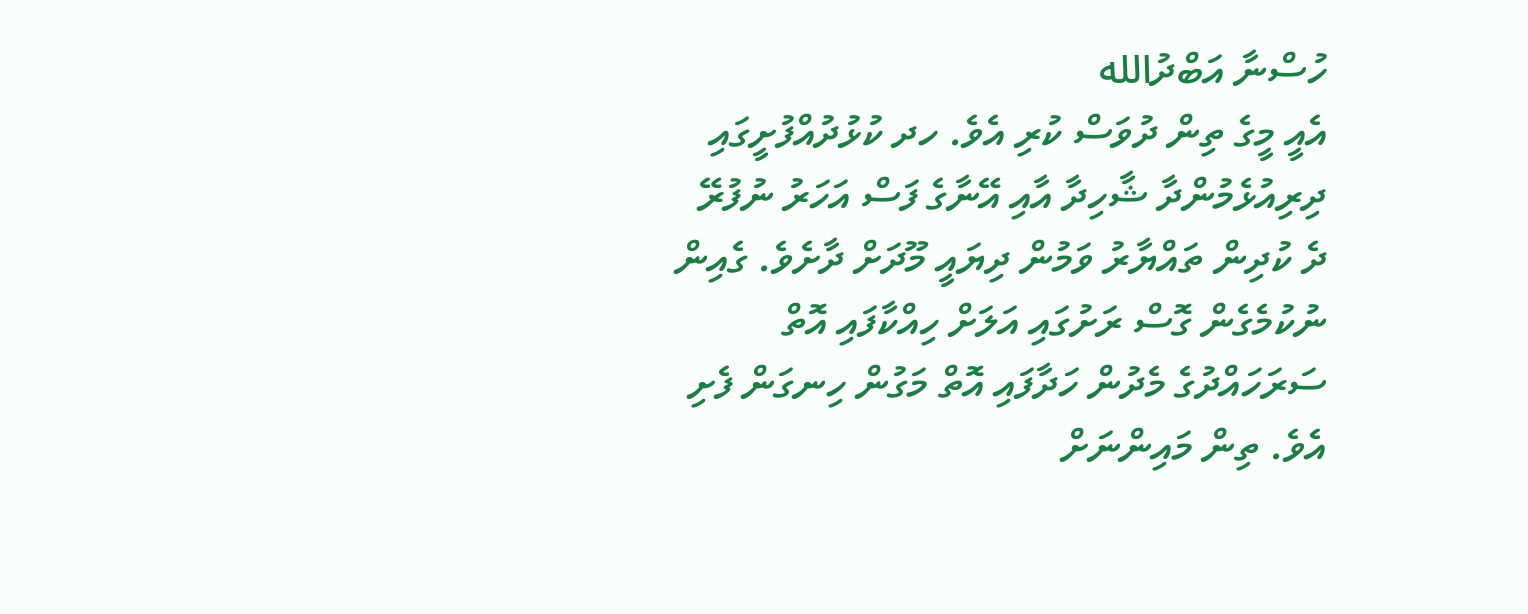ހުސްނާ އަބްދުالله
އެއީ މީގެ ތިން ދުވަސް ކުރި އެވެ. ހދ ކުޅުދުއްފުށީގައި ދިރިއުޅެމުންދާ ޝާހިދާ އާއި އޭނާގެ ފަސް އަހަރު ނުފުރޭ ދެ ކުދިން ތައްޔާރު ވަމުން ދިޔައީ މޫދަށް ދާށެވެ. ގެއިން ނުކުމެގެން ގޮސް ރަށުގައި އަލަށް ހިއްކާފައި އޮތް ސަރަހައްދުގެ މެދުން ހަދާފައި އޮތް މަގުން ހިނގަން ފެށި އެވެ. ތިން މައިންނަށް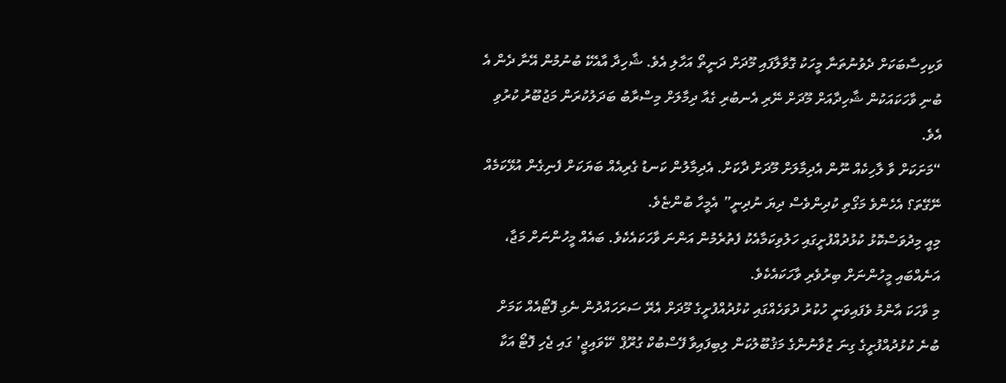ވަކިހިސާބަކަށް ދެވުނުތަނާ މީހަކު ގޮވާލާފައި މޫދަށް ދަނީތޯ އަހާލި އެވެ. ޝާހިދާ އާއެކޭ ބުނުމުން އޭނާ ދެން އެ ބުނި ވާހަކައަކުން ޝާހިދާއަށް މޫދަށް ނޭރި އެނބުރި ގެއާ ދިމާލަށް މިސްރާބު ބަދަލުކުރަން މަޖުބޫރު ކުރުވި އެވެ.
“މަށަކަށް ވާ ލާހިކެއް ނޫން އެދިމާލަށް މޫދަށް ދާކަށް. އެދިމާލުން ކަނޑު ގެރިއެއް ބަޔަކަށް ފެނިގެން އުޅޭކަމެއް ނޭގޭތަ؟ އެހެންވެ މަގޯތި ކުދިންވެސް ދިޔަ ނުދިނީ” އެމީހާ ބުންޏެވެ.
މިއީ މިދުވަސްކޮޅު ކުޅުދުއްފުށީގައި ހަލުވިކަމާއެކު ފެތުރެމުން އަންނަ ވާހަކައެކެވެ. ބައެއް މީހުންނަށް މަޖާ، އަނެއްބައި މީހުންނަށް ބިރުވެރި ވާހަކައެކެވެ.
މި ވާހަކަ އާންމު ވެފައިވަނީ ހުކުރު ދުވަހެއްގައި ކުޅުދުއްފުށީގެ މޫދަށް އެރޭ ސަރަހައްދުން ނެގި ފޮޓޯއެއް ކަމަށް ބުނެ ކުޅުދުއްފުށީގެ ގިނަ ޒުވާނުންގެ މަޤުބޫލުކަން ލިބިފައިވާ ފޭސްބުކް ގުރޫޕް ‘ކޭވައިޖީ’ ގައި ޖެހި ފޮޓޯ އަކާ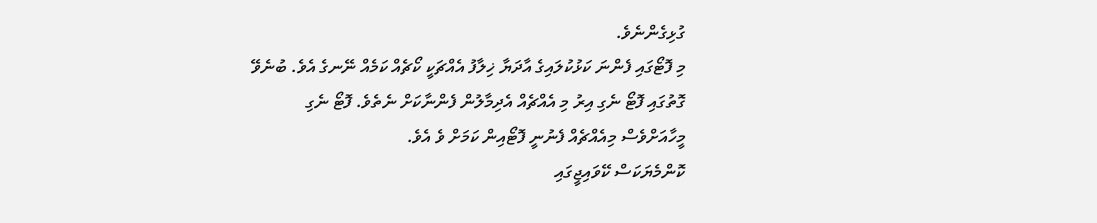ގުޅިގެންނެވެ.
މި ފޮޓޯގައި ފެންނަ ކަޅުކުލައިގެ އާދަޔާ ޚިލާފު އެއްޗަކީ ކޯޗެއް ކަމެއް ނޭނގެ އެވެ. ބުނެވޭ ގޮތުގައި ފޮޓޯ ނެގި އިރު މި އެއްޗެއް އެދިމާލުން ފެންނާކަށް ނެތެވެ. ފޮޓޯ ނެގި މީހާއަށްވެސް މިއެއްޗެއް ފެނުނީ ފޮޓޯއިން ކަމަށް ވެ އެވެ.
ކޮންމެޔަކަސް ކޭވައިޖީގައި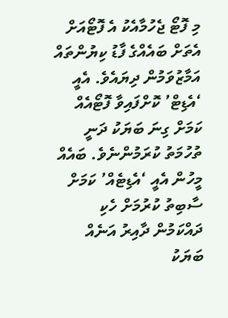މި ފޮޓޯ ޖެހުމާއެކު އެ ފޮޓޯއަށް އެތަށް ބައެއްގެ ފާޑު ކިޔުންތައް އަމާޒުވަމުން ދިޔައެވެ. އެއީ ‘އެޑިޓް’ ކޮށްފައިވާ ފޮޓޯއެއް ކަމަށް ގިނަ ބަޔަކު ދަނީ ތުހުމަތު ކުރަމުންނެވެ. ބައެއް މީހުން އެއީ ‘އެޑިޓެއް’ ކަމަށް ސާބިތު ކުރުމަށް ހެކި ދައްކަމުން ދާއިރު އަނެއް ބަޔަކު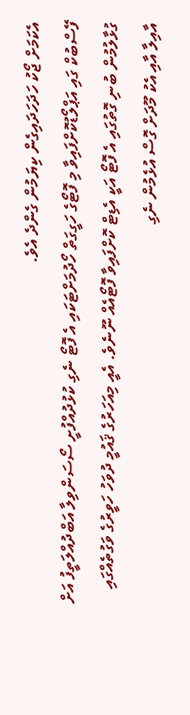އެކަމަށް ޖޯކު ހަދަހަދައިގެން ކިޔަމުން ގެންދެ އެވެ.
ފޭސްބުކް ގައި އަޕްލޯޑުކޮށްފައިވާ މި ފޮޓޯގެ ހަގީގަތް ހޯދުމަށްޓަކައި އެ ފޮޓޯ ނެގި ކުޅުދުއްފުށީ ސޯސަންވިލާ އަބްދުއްލަތީފު އަށް ގުޅާލުމުން ބުނި ގޮތުގައި އެ ފޮޓޯ އަކީ އެޑިޓް ކޮށްފައިވާ ފޮޓޯއެއް ނޫނެވެ. އެއީ މިއަހަރުގެ ޤައުމީ ދުވަހު ހަވީރުގެ ވަގުތެއްގައި އާއިލާ އާއި އެކު މޫދަށް ގޮސް އުޅެމުން ނެގި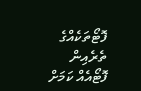ފޮޓޯތަކެއްގެ ތެރެއިން ފޮޓޯއެއް ކަމަށް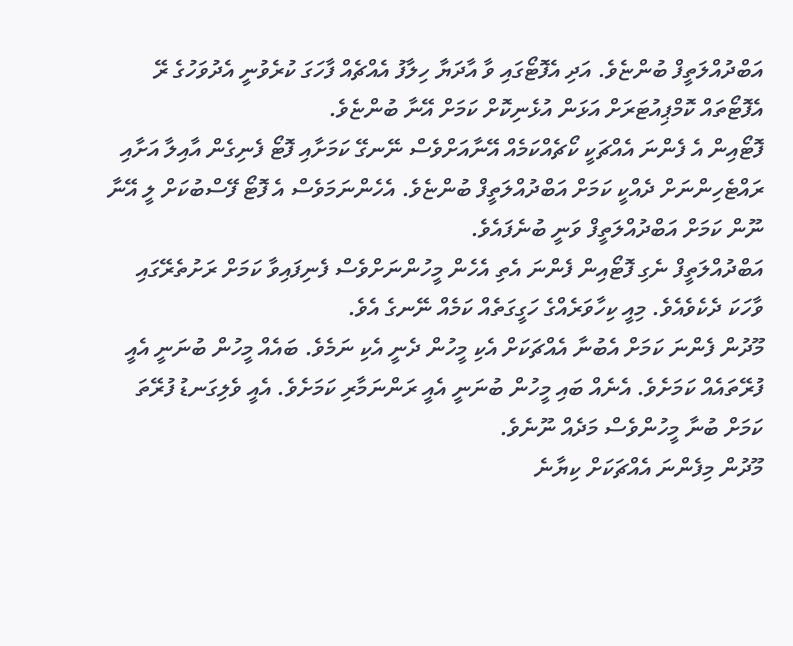އަބްދުއްލަތީފް ބުންޏެވެ. އަދި އެފޮޓޯގައި ވާ އާދަޔާ ހިލާފު އެއްޗެއް ފާހަގަ ކުރެވުނީ އެދުވަހުގެ ރޭ އެފޮޓޯތައް ކޮމްޕިއުޓަރަށް އަޅަން އުޅެނިކޮށް ކަމަށް އޭނާ ބުންޏެވެ.
ފޮޓޯއިން އެ ފެންނަ އެއްޗަކީ ކޯޗެއްކަމެއް އޭނާއަށްވެސް ނޭނގޭ ކަމަށާއި ފޮޓޯ ފެނިގެން އާއިލާ އަށާއި ރައްޓެހިންނަށް ދެއްކީ ކަމަށް އަބްދުއްލަތީފް ބުންޏެވެ. އެހެންނަމަވެސް އެ ފޮޓޯ ފޭސްބުކަށް ލީ އޭނާ ނޫން ކަމަށް އަބްދުއްލަތީފް ވަނީ ބުނެފައެވެ.
އަބްދުއްލަތީފް ނެގި ފޮޓޯއިން ފެންނަ އެތި އެހެން މީހުންނަށްވެސް ފެނިފައިވާ ކަމަށް ރަށުތެރޭގައި ވާހަކަ ދެކެވެއެވެ. މިއީ ކިހާވަރެއްގެ ހަގީގަތެއް ކަމެއް ނޭނގެ އެވެ.
މޫދުން ފެންނަ ކަމަށް އެބުނާ އެއްޗަކަށް އެކި މީހުން ދެނީ އެކި ނަމެވެ. ބައެއް މީހުން ބުނަނީ އެއީ ފުރޭތައެއް ކަމަށެވެ. އެނެއް ބައި މީހުން ބުނަނީ އެއީ ރަންނަމާރި ކަމަށެވެ. އެއީ ވެލިގަނޑު ފުރޭތަ ކަމަށް ބުނާ މީހުންވެސް މަދެއް ނޫނެވެ.
މޫދުން މިފެންނަ އެއްޗަކަށް ކިޔާނެ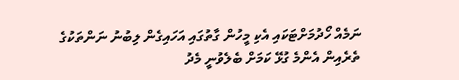ނަމެއް ހޯދުމަށްޓަކައި އެކި މީހުން ގާތުގައި އަހައިގެން ލިބުނު ނަންތަކުގެ ތެރެއިން އެންމެ ގުޅޭ ކަމަށް ބެލެވުނީ މެދު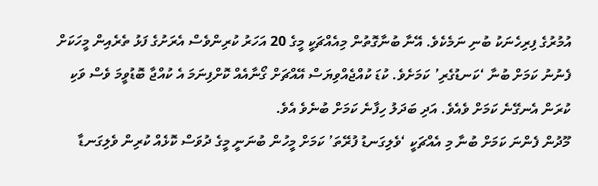އުމުރުގެ ފިރިހެނަކު ބުނި ނަމެކެވެ. އޭނާ ބުނާގޮތުން މިއެއްޗަކީ މީގެ 20 އަހަރު ކުރިންވެސް އެރަށުގެ ފަޅު ތެރެއިން މީހަކަށް ފެނުނު ކަމަށް ބުނާ ‘ކަނޑުގެރި’ ކަމަށެވެ. ކުޑަ ކުއްޖެއްވިޔަސް އޭއްޗަށް ގޯނާއެއް ކޮށްފިނަމަ އެ ކުއްޖާ ބޮޑުވީމަ ވެސް ވަކި ކުރަން އެނގޭނެ ކަމަށް ވެއެވެ. އަދި ބަދަލު ހިފާނެ ކަމަށް ބުނެވެ އެވެ.
މޫދުން ފެންނަ ކަމަށް ބުނާ މި އެއްޗަކީ ‘ވެލިގަނޑު ފުރޭތަ’ ކަމަށް މީހުން ބުނަނީ މީގެ ދުވަސް ކޮޅެއް ކުރިން ވެލިގަނޑާ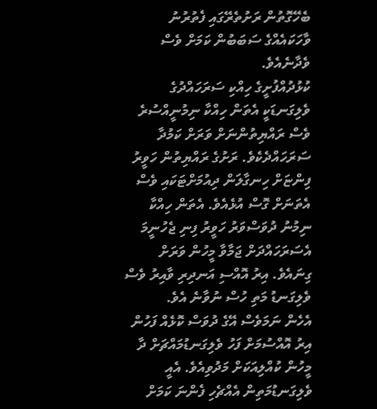ބެހޭގޮތުން ރަށުތެރޭގައި ފެތުރުނު ވާހަކައެއްގެ ސަބަބުން ކަމަށް ވެސް ވެދާނެއެވެ.
ކުޅުދުއްފުށީގެ ހިއްކި ސަރަހައްދުގެ ވެލިގަނޑަކީ އެތަން ހިއްކާ ނިމުނީއްސުރެ ވެސް ރައްޔިތުންނަށް ވަރަށް ކަމުދާ ސަރަހައްދެކެވެ. ރަށުގެ ރައްޔިތުން ހަވީރު ފިންޏަށް ހިނގާލަން ދިއުމަށްޓަކައި ވެސް އެތަނަށް ގޮސް އުޅެއެވެ. އެތަން ހިއްކާ ނިމުނު ދުވަސްވަރު ހަވީރު ފިނި ޖެހުނީމަ އެސަރަހައްދަށް ޖަމާވާ މީހުން ވަރަށް ގިނައެވެ. އިރު އޮއްސި އަނދިރި ވާއިރު ވެސް ވެލިގަނޑު މަތި ހުސް ނުވާނެ އެވެ.
އެހެން ނަމަވެސް އޭގެ ދުވަސް ކޮޅެއް ފަހުން އިރު އޮއްސުމަށް ފަހު ވެލިގަނޑުމައްޗަށް ދާ މީހުން ކުއްލިއަކަށް މަދުވިއެވެ. އެއީ ވެލިގަނޑުމަތިން އެއްޗެހި ފެންނަ ކަމަށް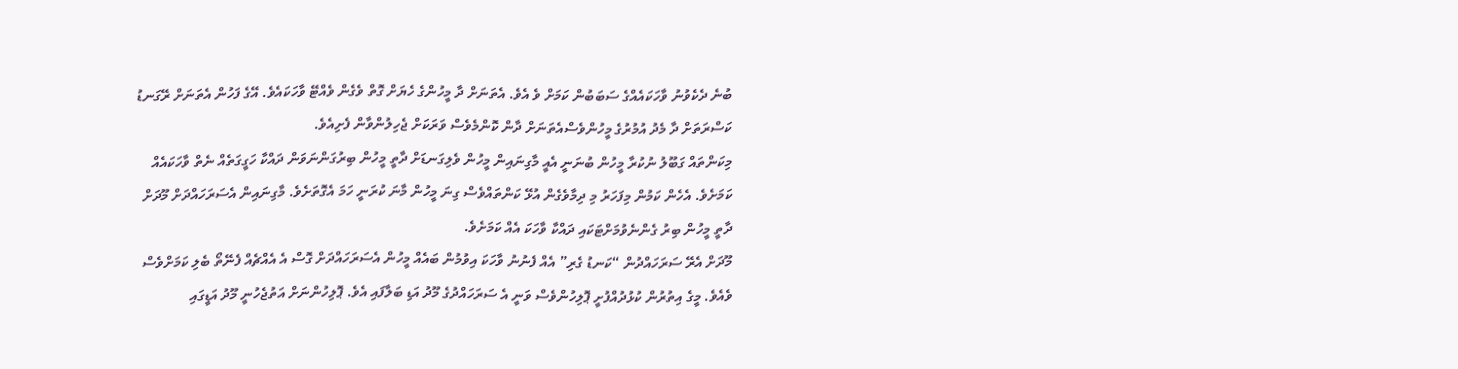ބުނެ ދެކެވުނު ވާހަކައެއްގެ ސަބަބުން ކަމަށް ވެ އެވެ. އެތަނަށް ދާ މީހުންގެ ހެޔަށް ގޮތް ވެގެން ވެއްޓޭ ވާހަކައެވެ. އޭގެ ފަހުން އެތަނަށް ރޭގަނޑު ކަސްރަތަށް ދާ މެދު އުމުރުގެ މީހުންވެސްއެތަނަށް ދާން ކޮންމެވެސް ވަރަކަށް ޖެހިލުންވާން ފެށިއެވެ.
މިކަންތައް ގަބޫލު ނުކުރާ މީހުން ބުނަނީ އެއީ މާގިނައިން މީހުން ވެލިގަނޑަށް ދާތީ މީހުން ބިރުގަންނަވަން ދައްކާ ހަގީގަތެއް ނެތް ވާހަކައެއް ކަމަށެވެ. އެހެން ކަމުން މިފަހަރު މި ދިމާވެގެން އުޅޭ ކަންތައްވެސް ގިނަ މީހުން މާނަ ކުރަނީ ހަމަ އެގޮތަށެވެ. މާގިނައިން އެސަރަހައްދަށް މޫދަށް ދާތީ މީހުން ބިރު ގެންނެވުމަށްޓަކައި ދައްކާ ވާހަކަ އެއް ކަމަށެވެ.
މޫދަށް އެރޭ ސަރަހައްދުން “ކަނޑު ގެރި” އެއް ފެނުނު ވާހަކަ އިވުމުން ބައެއް މީހުން އެސަރަހައްދަށް ގޮސް އެ އެއްޗެއް ފެނޭތޯ ބެލި ކަމަށްވެސް ވެއެވެ. މީގެ އިތުރުން ކުޅުދުއްފުށީ ޕޮލިހުންވެސް ވަނީ އެ ސަރަހައްދުގެ މޫދު އަޑި ބަލާފައި އެވެ. ޕޮލިހުންނަށް އަތުޖެހުނީ މޫދު އަޑީގައި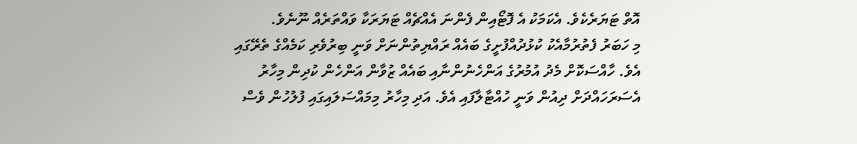އޮތް ޓަޔަރެކެވެ. އެކަމަކު އެ ފޮޓޯއިން ފެންނަ އެއްޗެއް ޓަޔަރަކާ ވައްތަރެއް ނޫނެވެ.
މި ހަބަރު ފެތުރުމާއެކު ކުޅުދުއްފުށީގެ ބައެއް ރައްޔިތުންނަށް ވަނީ ބިރުވެރި ކަމެއްގެ ތެރޭގައި އެވެ. ހާއްސަކޮށް މެދު އުމުރުގެ އަންހެނުންނާއި ބައެއް ޒުވާން އަންހެން ކުދިން މިހާރު އެސަރަހައްދަށް ދިއުން ވަނީ ހުއްޓާލާފައި އެވެ. އަދި މިހާރު މިމައްސަލައިގައި ފުލުހުން ވެސް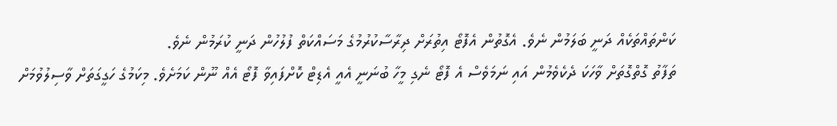ކަންތައްތަކެއް ދަނީ ބަލަމުން ނެވެ. އެގޮތުން އެފޮޓޯ އިތުރަށް ދިރާސާކުރުމުގެ މަސައްކަތް ފުލުހުން ދަނީ ކުރަމުން ނެވެ.
ތަފާތު ގޮތްގޮތަށް ވާހަކަ ދެކެވެމުން އައި ނަމަވެސް އެ ފޮޓޯ ނެގި މީހާ ބުނަނީ އެއީ އެޑިޓް ކޮށްފައިވާ ފޮޓޯ އެއް ނޫން ކަމަށެވެ. މިކަމުގެ ހަގީގަތަށް ވާސިލުވުމަށް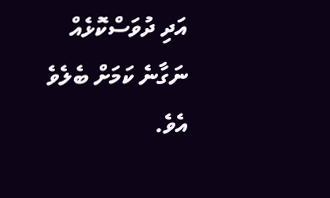އަދި ދުވަސްކޮޅެއް ނަގާނެ ކަމަށް ބެލެވެ އެވެ.